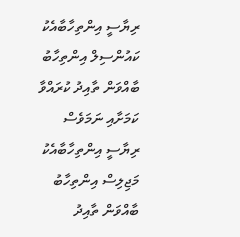ރިޔާސީ އިންތިހާބާއެކު ކައުންސިލް އިންތިހާބު ބާއްވަން ތާއިދު ކުރައްވާ ކަމަށާއި ނަމަވެސް ރިޔާސީ އިންތިހާބާއެކު މަޖިލިސް އިންތިހާބު ބާއްވަން ތާއިދު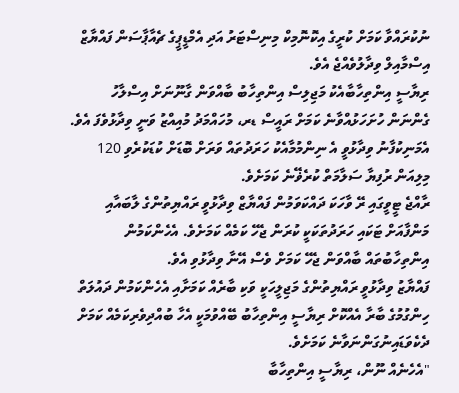ނުކުރައްވާ ކަމަށް ކުރީގެ އިކޮނޮމިކް މިނިސްޓަރު އަދި އެމްޑީޕީގެ ޗެއާޕާސަން ފައްޔާޒް އިސްމާއިލް ވިދާލުވެއްޖެ އެވެ.
ރިޔާސީ އިންތިހާބާއެކު މަޖިލިސް އިންތިހާބު ބާއްވަން ގާނޫނަށް އިސްލާހު ގެންނަން ހުށަހަޅުއްވާނެ ކަމަށް ރައީސް ޑރ، މުހައްމަދު މުއިއްޒު ވަނީ ވިދާޅުވެފަ އެވެ.
އެމަނިކުފާނު ވިދާޅުވީ އެ ނިންމުމާއެކު ހަރަދުތައް ވަރަށް ބޮޑަށް ކުޑަކުރެވި 120 މިލިއަން ރުފިޔާ ސަލާމަތް ކުރެޥޭނެ ކަމަށެވެ.
ރާއްޖެ ޓީވީގައި ރޭ ވާހަކަ ދައްކަވަމުން ފައްޔާޒް ވިދާޅުވީ ރައްޔިތުންގެ ލާބައާއި މަންފާއަށް ޓަކައި ހަރަދުތަކަކީ ކުރަން ޖެހޭ ކަމެއް ކަމަށެވެ. އެހެންކަމުން އިންތިހާބުތައް ބާއްވަން ޖެހޭ ކަމަށް ވެސް އޭނާ ވިދާޅުވި އެވެ.
ފައްޔާޒު ވިދާޅުވީ ރައްޔިތުންގެ މަޖިލީހަކީ ވަކި ބާރެއް ކަމަށާއި އެހެންކަމުން ދައުލަތް ހިންގުމުގެ ބާރާ އެއްކޮށް ރިޔާސީ އިންތިހާބު ބޭއްވުމަކީ އެހާ ބުއްދިވެރިކަމެއް ކަމަށް ދެކެވަޑައިނުގަންނަވާނެ ކަމަށެވެ.
"އެހެނެއް ނޫން، ރިޔާސީ އިންތިހާބާ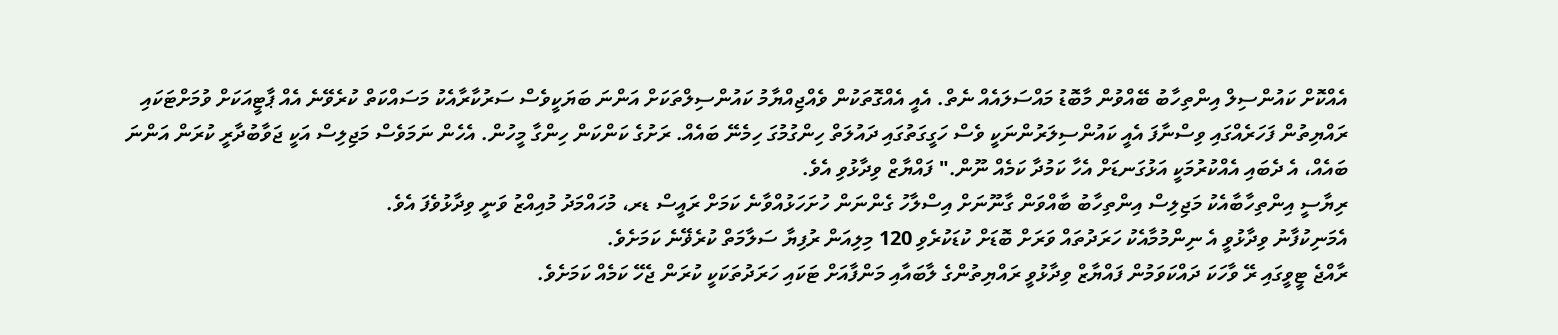އެއްކޮށް ކައުންސިލް އިންތިހާބު ބޭއްވުން މާބޮޑު މައްސަލައެއް ނެތް. އެއީ އެއްގޮތަކުން ވެއްޖިއްޔާމު ކައުންސިލްތަކަށް އަންނަ ބަޔަކީވެސް ސަރުކާރާއެކު މަސައްކަތް ކުރެވޭނެ އެއް ޕާޓީއަކަށް ވުމަށްޓަކައި ރައްޔިތުން ފަހަރެއްގައި ވިސްނާފަ އެއީ ކައުންސިލަރުންނަކީ ވެސް ހަގީގަތުގައި ދައުލަތް ހިންގުމުގަ ހިމެނޭ ބައެއް. ރަށުގެ ކަންކަން ހިންގާ މީހުން. އެހެން ނަމަވެސް މަޖިލިސް އަކީ ޖަވާބުދާރީ ކުރަން އަންނަ ބައެއް، އެ ދެބައި އެއްކުރުމަކީ އަޅުގަނޑަށް އެހާ ކަމުދާ ކަމެއް ނޫން." ފައްޔާޒް ވިދާޅުވި އެވެ.
ރިޔާސީ އިންތިހާބާއެކު މަޖިލިސް އިންތިހާބު ބާއްވަން ގާނޫނަށް އިސްލާހު ގެންނަން ހުށަހަޅުއްވާނެ ކަމަށް ރައީސް ޑރ، މުހައްމަދު މުއިއްޒު ވަނީ ވިދާޅުވެފަ އެވެ.
އެމަނިކުފާނު ވިދާޅުވީ އެ ނިންމުމާއެކު ހަރަދުތައް ވަރަށް ބޮޑަށް ކުޑަކުރެވި 120 މިލިއަން ރުފިޔާ ސަލާމަތް ކުރެޥޭނެ ކަމަށެވެ.
ރާއްޖެ ޓީވީގައި ރޭ ވާހަކަ ދައްކަވަމުން ފައްޔާޒް ވިދާޅުވީ ރައްޔިތުންގެ ލާބައާއި މަންފާއަށް ޓަކައި ހަރަދުތަކަކީ ކުރަން ޖެހޭ ކަމެއް ކަމަށެވެ.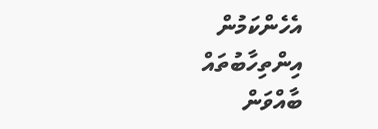އެހެންކަމުން އިންތިހާބުތައް ބާއްވަން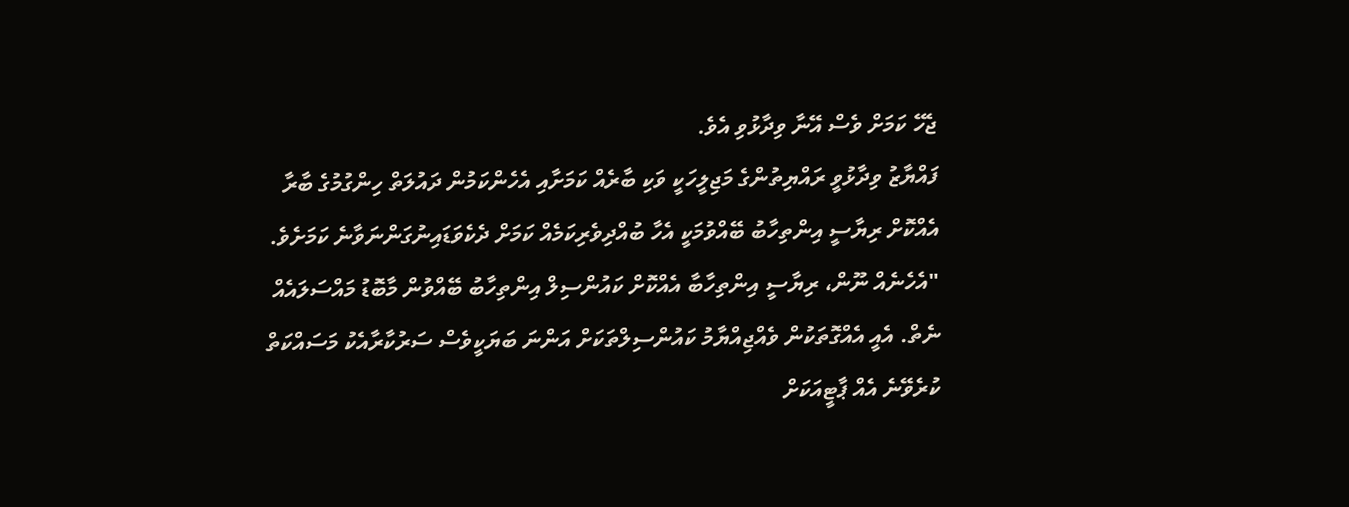ޖެހޭ ކަމަށް ވެސް އޭނާ ވިދާޅުވި އެވެ.
ފައްޔާޒު ވިދާޅުވީ ރައްޔިތުންގެ މަޖިލީހަކީ ވަކި ބާރެއް ކަމަށާއި އެހެންކަމުން ދައުލަތް ހިންގުމުގެ ބާރާ އެއްކޮށް ރިޔާސީ އިންތިހާބު ބޭއްވުމަކީ އެހާ ބުއްދިވެރިކަމެއް ކަމަށް ދެކެވަޑައިނުގަންނަވާނެ ކަމަށެވެ.
"އެހެނެއް ނޫން، ރިޔާސީ އިންތިހާބާ އެއްކޮށް ކައުންސިލް އިންތިހާބު ބޭއްވުން މާބޮޑު މައްސަލައެއް ނެތް. އެއީ އެއްގޮތަކުން ވެއްޖިއްޔާމު ކައުންސިލްތަކަށް އަންނަ ބަޔަކީވެސް ސަރުކާރާއެކު މަސައްކަތް ކުރެވޭނެ އެއް ޕާޓީއަކަށް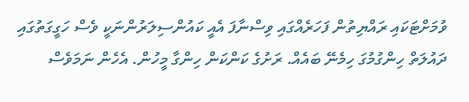ވުމަށްޓަކައި ރައްޔިތުން ފަހަރެއްގައި ވިސްނާފަ އެއީ ކައުންސިލަރުންނަކީ ވެސް ހަގީގަތުގައި ދައުލަތް ހިންގުމުގަ ހިމެނޭ ބައެއް. ރަށުގެ ކަންކަން ހިންގާ މީހުން. އެހެން ނަމަވެސް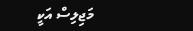މަޖިލިސް އަކީ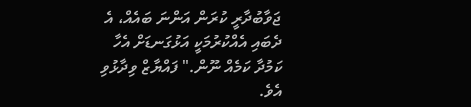ޖަވާބުދާރީ ކުރަން އަންނަ ބައެއް، އެ ދެބައި އެއްކުރުމަކީ އަޅުގަނޑަށް އެހާ ކަމުދާ ކަމެއް ނޫން." ފައްޔާޒް ވިދާޅުވި އެވެ.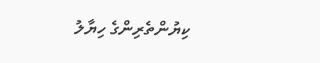ކިޔުންތެރިންގެ ހިޔާލު